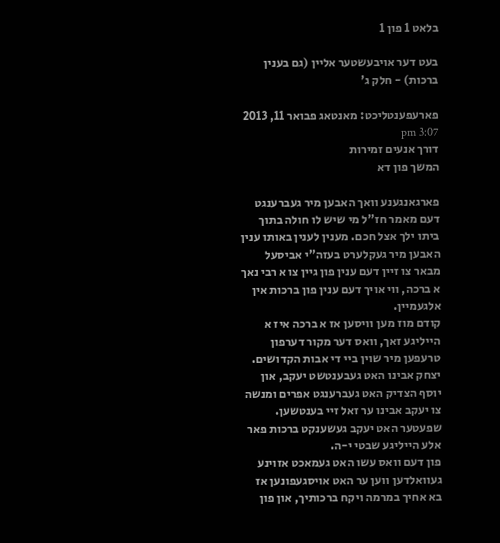בלאט 1 פון 1

בעט דער אויבעשטער אליין (גם בענין ברכות) - חלק ג'

פארעפענטליכט: מאנטאג פבואר 11, 2013 3:07 pm
דורך אנעים זמירות
המשך פון דא

פארגאנגענע וואך האבען מיר געברענגט דעם מאמר חז”ל מי שיש לו חולה בתוך ביתו ילך אצל חכם. מענין לענין באותו ענין האבען מיר געקלערט בעזה”י אביסעל מבאר צו זיין דעם ענין פון גיין צו א רבי נאך א ברכה, ווי אויך דעם ענין פון ברכות אין אלגעמיין.
קודם מוז מען וויסען אז א ברכה איז א הייליגע זאך, וואס דער מקור דערפון טרעפען מיר שוין ביי די אבות הקדושים. יצחק אבינו האט געבענטשט יעקב, און יוסף הצדיק האט געברענגט אפרים ומנשה צו יעקב אבינו ער זאל זיי בענטשען. שפעטער האט יעקב געשענקט ברכות פאר אלע הייליגע שבטי י-ה.
פון דעם וואס עשו האט געמאכט אזוינע געוואלדען ווען ער האט אויסגעפונען אז בא אחיך במרמה ויקח ברכותיך, און פון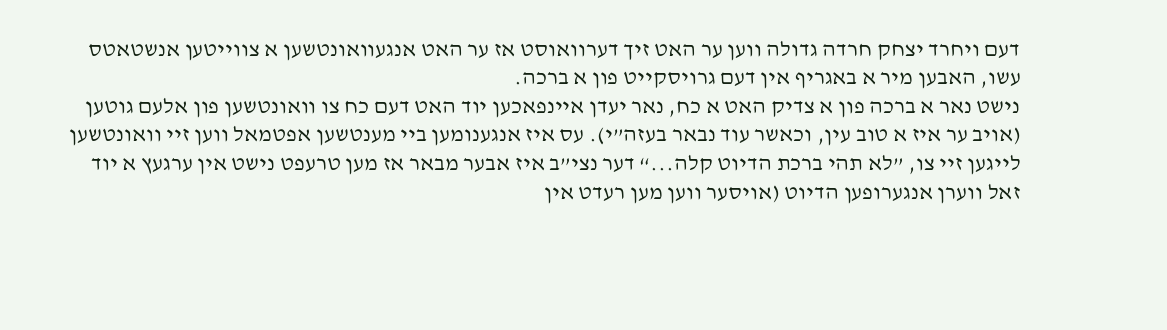דעם ויחרד יצחק חרדה גדולה ווען ער האט זיך דערוואוסט אז ער האט אנגעוואונטשען א צווייטען אנשטאטס עשו, האבען מיר א באגריף אין דעם גרויסקייט פון א ברכה.
נישט נאר א ברכה פון א צדיק האט א כח, נאר יעדן איינפאכען יוד האט דעם כח צו וואונטשען פון אלעם גוטען (אויב ער איז א טוב עין, וכאשר עוד נבאר בעזה”י). עס איז אנגענומען ביי מענטשען אפטמאל ווען זיי וואונטשען לייגען זיי צו, ”לא תהי ברכת הדיוט קלה...“ דער נצי”ב איז אבער מבאר אז מען טרעפט נישט אין ערגעץ א יוד זאל ווערן אנגערופען הדיוט (אויסער ווען מען רעדט אין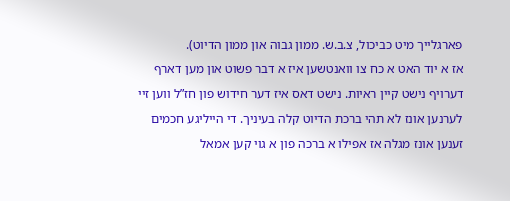פארגלייך מיט כביכול, צ.ב.ש. ממון גבוה און ממון הדיוט).
אז א יוד האט א כח צו וואנטשען איז א דבר פשוט און מען דארף דערויף נישט קיין ראיות. נישט דאס איז דער חידוש פון חז”ל ווען זיי לערנען אונז לא תהי ברכת הדיוט קלה בעיניך. די הייליגע חכמים זענען אונז מגלה אז אפילו א ברכה פון א גוי קען אמאל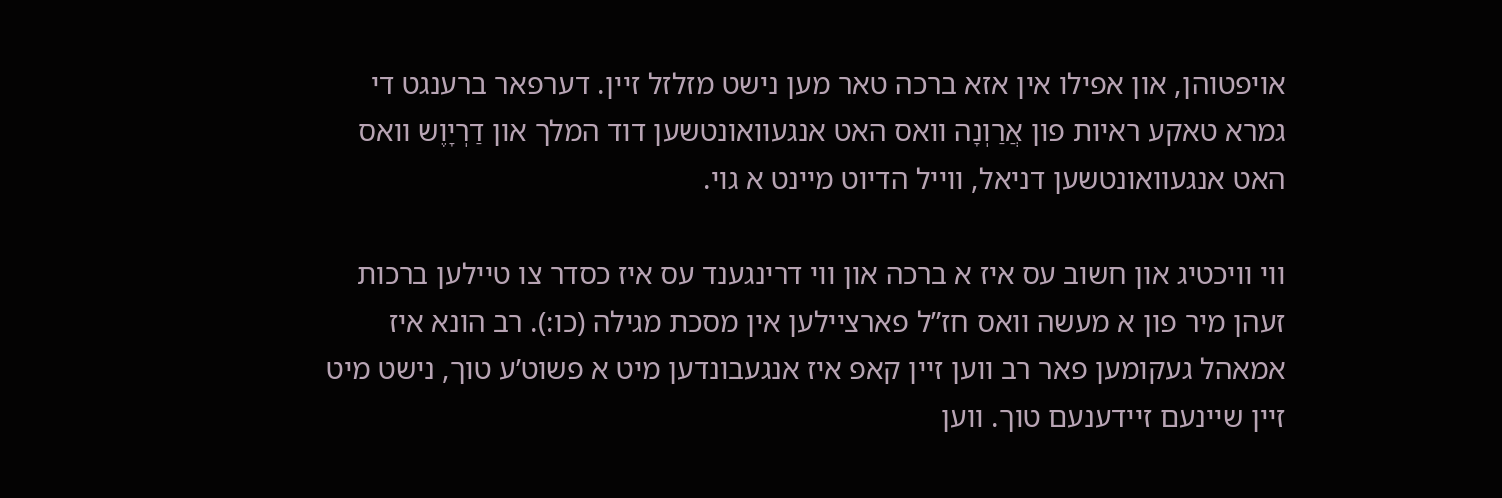אויפטוהן, און אפילו אין אזא ברכה טאר מען נישט מזלזל זיין. דערפאר ברענגט די גמרא טאקע ראיות פון אֲרַוְנָה וואס האט אנגעוואונטשען דוד המלך און דַרְיָוֶש וואס האט אנגעוואונטשען דניאל, ווייל הדיוט מיינט א גוי.

ווי וויכטיג און חשוב עס איז א ברכה און ווי דרינגענד עס איז כסדר צו טיילען ברכות זעהן מיר פון א מעשה וואס חז”ל פארציילען אין מסכת מגילה (כו:). רב הונא איז אמאהל געקומען פאר רב ווען זיין קאפ איז אנגעבונדען מיט א פשוט’ע טוך, נישט מיט זיין שיינעם זיידענעם טוך. ווען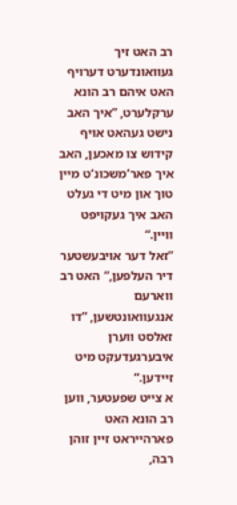רב האט זיך געוואונדערט דערויף האט איהם רב הונא ערקלערט, ”איך האב נישט געהאט אויף קידוש צו מאכען, האב איך פאר’משכונ‘ט מיין טוך און מיט די געלט האב איך געקויפט וויין.“
”זאל דער אויבעשטער דיר העלפען,“ האט רב ווארעם אנגעוואונטשען, ”דו זאלסט ווערן איבערגעדעקט מיט זיידען.“
א צייט שפעטער, ווען רב הונא האט פארהייראט זיין זוהן רבה,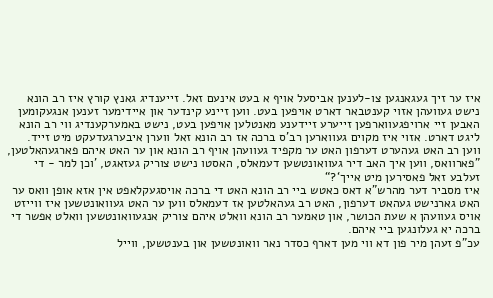איז ער זיך געגאנגען צו-לענען אביסעל אויף א בעט אינעם זאל. זייענדיג גאנץ קורץ איז רב הונא נישט געוועהן אזוי קענטבאר דארט אויפען בעט. ווען זיינע קינדער און איידימער זענען אנגעקומען האבען זיי ארויפגעווארפען זייערע זיידענע מאנטלען אויפען בעט, נישט באמערקענדיג ווי רב הונא ליגט דארט. אזוי איז מקוים געווארען רב’ס ברכה אז רב הונא זאל ווערן איבערגעדעקט מיט זייד.
ווען רב האט געהערט דערפון האט ער מקפיד געוועהן אויף רב הונא און ער האט איהם פארגעהאלטען, ”פארוואס, ווען איך האב דיר געוואונטשען דעמאלס, האסטו נישט צוריק געזאגט, ’וכן למר - די זעלבע זאל פאסירען מיט אייך‘?“
איז מסביר דער מהרש”א דאס כאטש ביי רב הונא האט די ברכה אויסגעקלאפט אין אזא אופן וואס ער האט גארנישט געהאט דערפון, האט רב געהאלטען אז דעמאלס ווען ער האט געוואונטשען איז ווייזט אויס געוועהן א שעת הכושר, און טאמער רב הונא וואלט איהם צוריק אנגעוואונטשען וואלט אפשר די ברכה יא געלונגען ביי איהם.
עכ”פ זעהן מיר פון דא ווי מען דארף כסדר נאר וואונטשען און בענטשען, ווייל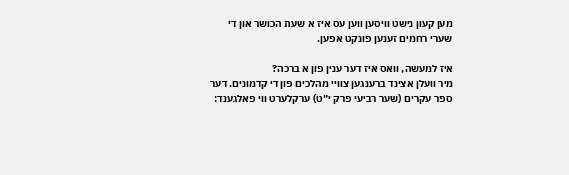מען קעון נישט וויסען ווען עס איז א שעת הכושר און די שערי רחמים זענען פונקט אפען.

איז למעשה, וואס איז דער ענין פון א ברכה?
מיר וועלן אצינד ברענגען צוויי מהלכים פון די קדמונים. דער ספר עקרים (שער רביעי פרק י”ט) ערקלערט ווי פאלגענד: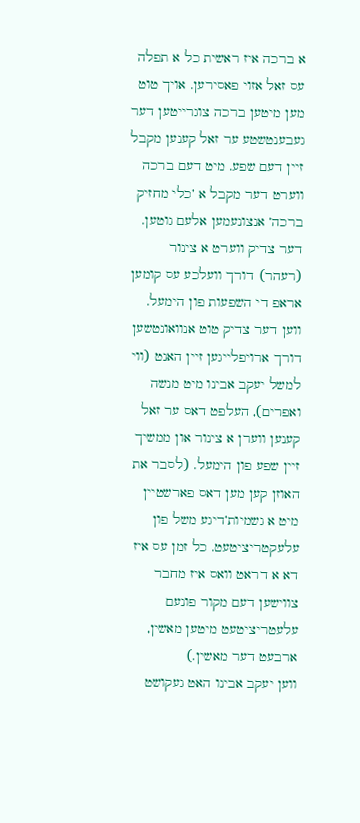א ברכה איז ראשית כל א תפלה עס זאל אזוי פאסירען. אויך טוט מען מיטען ברכה צוגרייטען דער געבענטשטע ער זאל קענען מקבל זיין דעם שפע. מיט דעם ברכה ווערט דער מקבל א ’כלי מחזיק ברכה‘ אנצונעמען אלעם גוטען.
דער צדיק ווערט א צינור (רעהר) דורך וועלכע עס קומען אראפ די השפעות פון הימעל. ווען דער צדיק טוט אנוואונטשען דורך ארויפלייגען זיין האנט (ווי למשל יעקב אבינו מיט מנשה ואפרים), העלפט דאס ער זאל קענען ווערן א צינור און ממשיך זיין שפע פון הימעל. (לסבר את האוזן קען מען דאס פארשטיין מיט א גשמיות’דיגע משל פון עלעקטריציטעט. כל זמן עס איז דא א דראט וואס איז מחבר צווישען דעם מקור פונעם עלעטריציטעט מיטען מאשין, ארבעט דער מאשין.)
ווען יעקב אבינו האט געקושט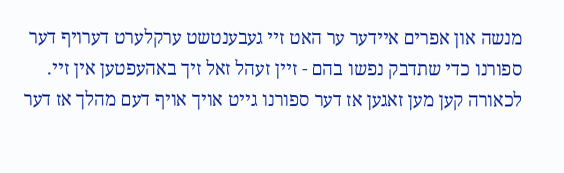מנשה און אפרים איידער ער האט זיי געבענטשט ערקלערט דערויף דער ספורנו כדי שתדבק נפשו בהם - זיין זעהל זאל זיך באהעפטען אין זיי. לכאורה קען מען זאגען אז דער ספורנו גייט אויך אויף דעם מהלך אז דער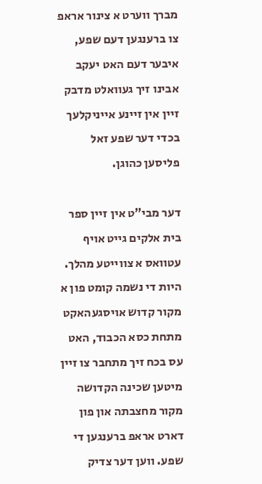מברך ווערט א צינור אראפ צו ברענגען דעם שפע, איבער דעם האט יעקב אבינו זיך געוואלט מדבק זיין אין זיינע אייניקלעך בכדי דער שפע זאל פליסען כהוגן.

דער מבי”ט אין זיין ספר בית אלקים גייט אויף עטוואס א צווייטע מהלך. היות די נשמה קומט פון א מקור קדוש אויסגעהאקט מתחת כסא הכבוד, האט עס בכח זיך מתחבר צו זיין מיטען שכינה הקדושה מקור מחצבתה און פון דארט אראפ ברענגען די שפע. ווען דער צדיק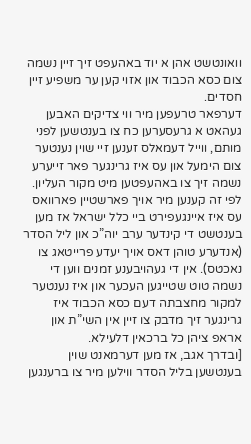וואונטשט אהן א יוד באהעפט זיך זיין נשמה צום כסא הכבוד און אזוי קען ער משפיע זיין חסדים.
דערפאר טרעפען מיר ווי צדיקים האבען געהאט א גרעסערען כח צו בענטשען לפני מותם, ווייל דעמאלס זענען זיי שוין נענטער צום הימעל און עס איז גרינגער פאר זייערע נשמה זיך צו באהעפטען מיט מקור העליון.
לפי זה קענען מיר אויך פארשטיין פארוואס עס איז איינגעפירט ביי כלל ישראל אז מען בענטשט די קינדער ערב יוה”כ און ליל הסדר (אנדערע טוהן דאס אויך יעדע פרייטאג צו נאכטס). אין די געהויבענע זמנים ווען די נשמה טוט שטייגען העכער און איז נענטער למקור מחצבתה דעם כסא הכבוד איז גרינגער זיך מדבק צו זיין אין השי”ת און אראפ ציהן כל ברכאין דלעילא.
[ובדרך אגב, אז מען דערמאנט שוין בענטשען בליל הסדר ווילען מיר צו ברענגען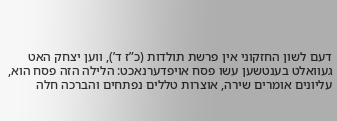דעם לשון החזקוני אין פרשת תולדות (כ”ז ד’), ווען יצחק האט געוואלט בענטשען עשו פסח אויפדערנאכט: הלילה הזה פסח הוא, עליונים אומרים שירה, אוצרות טללים נפתחים והברכה חלה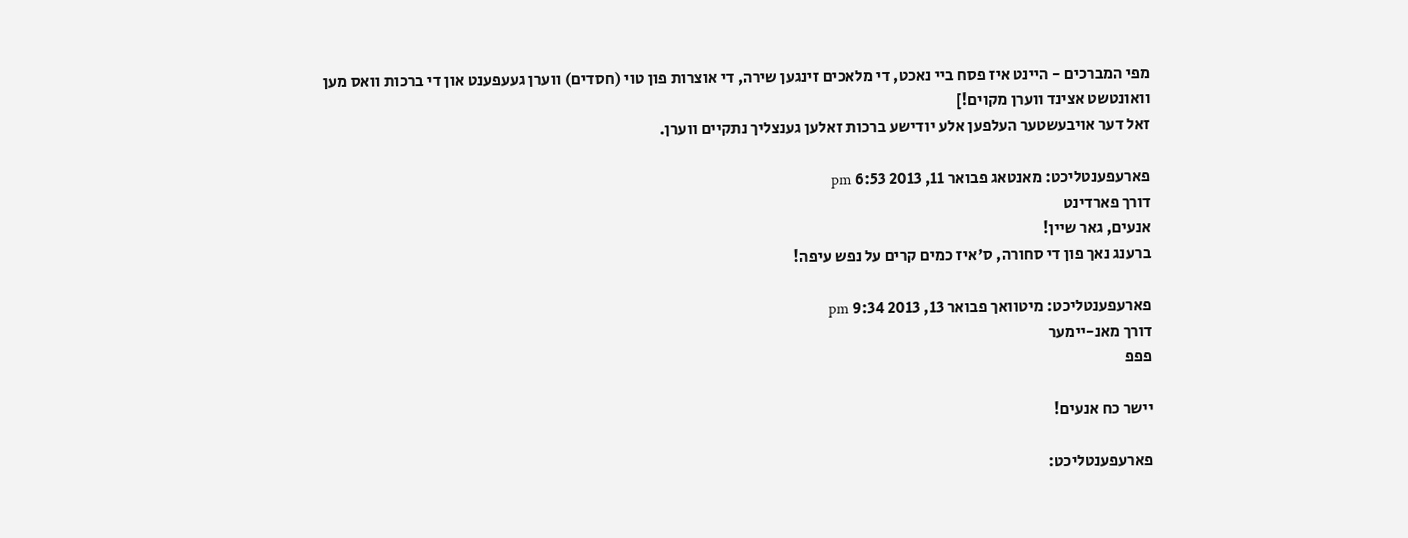מפי המברכים - היינט איז פסח ביי נאכט, די מלאכים זינגען שירה, די אוצרות פון טוי (חסדים) ווערן געעפענט און די ברכות וואס מען וואונטשט אצינד ווערן מקוים!]
זאל דער אויבעשטער העלפען אלע יודישע ברכות זאלען גענצליך נתקיים ווערן.

פארעפענטליכט: מאנטאג פבואר 11, 2013 6:53 pm
דורך פארדינט
אנעים, גאר שיין!
ברענג נאך פון די סחורה, ס'איז כמים קרים על נפש עיפה!

פארעפענטליכט: מיטוואך פבואר 13, 2013 9:34 pm
דורך מאנ-יימער
פפפ

יישר כח אנעים!

פארעפענטליכט: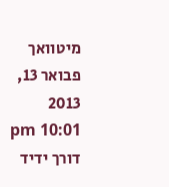מיטוואך פבואר 13, 2013 10:01 pm
דורך ידיד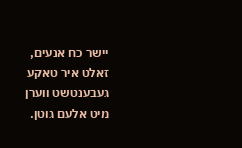יישר כח אנעים, זאלט איר טאקע געבענטשט ווערן מיט אלעם גוטן.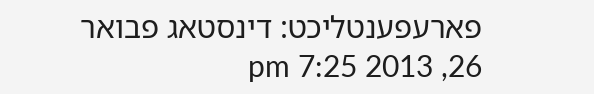פארעפענטליכט: דינסטאג פבואר 26, 2013 7:25 pm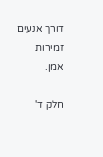דורך אנעים זמירות
אמן.

חלק ד'